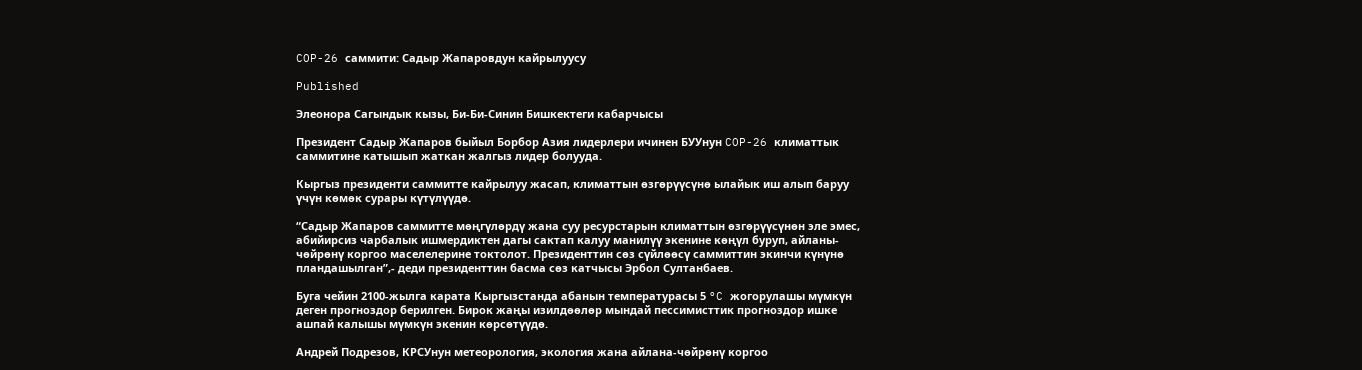COP-26 саммити: Садыр Жапаровдун кайрылуусу

Published

Элеонора Сагындык кызы, Би-Би-Синин Бишкектеги кабарчысы

Президент Садыр Жапаров быйыл Борбор Азия лидерлери ичинен БУУнун COP-26 климаттык саммитине катышып жаткан жалгыз лидер болууда.

Кыргыз президенти саммитте кайрылуу жасап, климаттын өзгөрүүсүнө ылайык иш алып баруу үчүн көмөк сурары күтүлүүдө.

“Садыр Жапаров саммитте мөңгүлөрдү жана суу ресурстарын климаттын өзгөрүүсүнөн эле эмес, абийирсиз чарбалык ишмердиктен дагы сактап калуу манилүү экенине көңүл буруп, айланы-чөйрөнү коргоо маселелерине токтолот. Президенттин сөз сүйлөөсү саммиттин экинчи күнүнө пландашылган”,- деди президенттин басма сөз катчысы Эрбол Султанбаев.

Буга чейин 2100-жылга карата Кыргызстанда абанын температурасы 5 °C жогорулашы мүмкүн деген прогноздор берилген. Бирок жаңы изилдөөлөр мындай пессимисттик прогноздор ишке ашпай калышы мүмкүн экенин көрсөтүүдө.

Андрей Подрезов, КРСУнун метеорология, экология жана айлана-чөйрөнү коргоо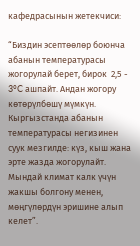кафедрасынын жетекчиси:

“Биздин эсептөөлөр боюнча абанын температурасы жогорулай берет, бирок  2,5 - 3°C ашпайт. Андан жогору көтөрүлбөшү мүмкүн. Кыргызстанда абанын температурасы негизинен суук мезгилде: күз, кыш жана эрте жазда жогорулайт. Мындай климат калк үчүн жакшы болгону менен, мөңгүлөрдүн эришине алып келет”.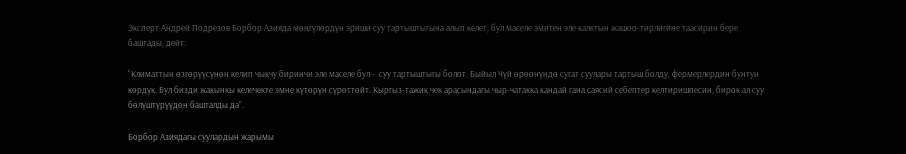Эксперт Андрей Подрезов Борбор Азияда мөңгүлөрдүн эриши суу тартыштыгына алып келет, бул маселе эмитен эле калктын жашоо-тирлигине таасирин бере баштады, дейт:

“Климаттын өзгөрүүсүнөн келип чыкчу биринчи эле маселе бул -  суу тартыштыгы болот. Быйыл Чүй өрөөнүндө сугат суулары тартыш болду, фермерлердин бунтун көрдүк. Бул бизди жакынкы келечекте эмне күтөрүн сүрөттөйт. Кыргыз-тажик чек арасындагы чыр-чатакка кандай гана саясий себептер келтиришпесин, бирок ал суу бөлүштүрүүдөн башталды да”.

Борбор Азиядагы суулардын жарымы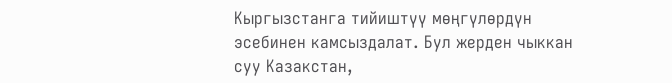Кыргызстанга тийиштүү мөңгүлөрдүн эсебинен камсыздалат. Бул жерден чыккан суу Казакстан,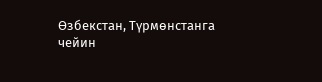Өзбекстан, Түрмөнстанга чейин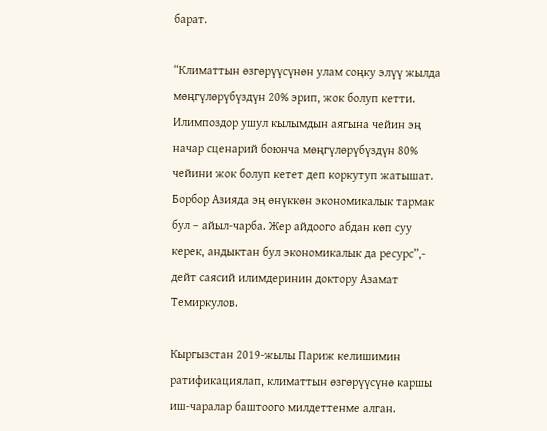барат.

“Климаттын өзгөрүүсүнөн улам соңку элүү жылда мөңгүлөрүбүздүн 20% эрип, жок болуп кетти. Илимпоздор ушул кылымдын аягына чейин эң начар сценарий боюнча мөңгүлөрүбүздүн 80% чейини жок болуп кетет деп коркутуп жатышат. Борбор Азияда эң өнүккөн экономикалык тармак бул – айыл-чарба. Жер айдоого абдан көп суу керек, андыктан бул экономикалык да ресурс”,- дейт саясий илимдеринин доктору Азамат Темиркулов.

Кыргызстан 2019-жылы Париж келишимин ратификациялап, климаттын өзгөрүүсүнө каршы иш-чаралар баштоого милдеттенме алган.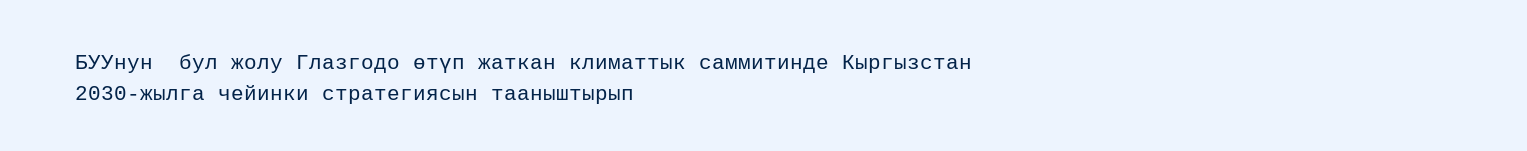БУУнун  бул жолу Глазгодо өтүп жаткан климаттык саммитинде Кыргызстан 2030-жылга чейинки стратегиясын тааныштырып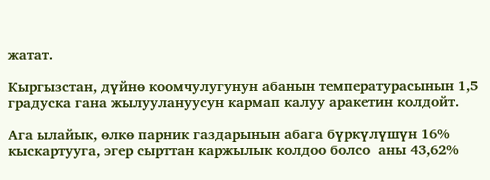жатат.

Кыргызстан, дүйнө коомчулугунун абанын температурасынын 1,5 градуска гана жылуулануусун кармап калуу аракетин колдойт.

Ага ылайык, өлкө парник газдарынын абага бүркүлүшүн 16% кыскартууга, эгер сырттан каржылык колдоо болсо  аны 43,62%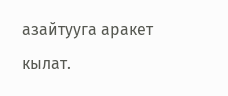азайтууга аракет кылат.